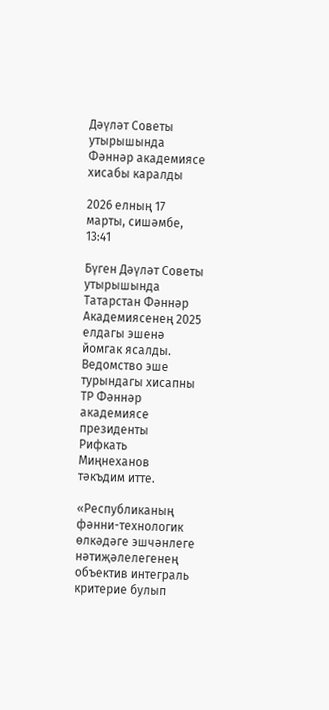Дәүләт Советы утырышында Фәннәр академиясе хисабы каралды

2026 елның 17 марты, сишәмбе, 13:41

Бүген Дәүләт Советы утырышында Татарстан Фәннәр Академиясенең 2025 елдагы эшенә йомгак ясалды. Ведомство эше турындагы хисапны ТР Фәннәр академиясе президенты Рифкать Миңнеханов тәкъдим итте.

«Республиканың фәнни-технологик өлкәдәге эшчәнлеге нәтиҗәлелегенең объектив интеграль критерие булып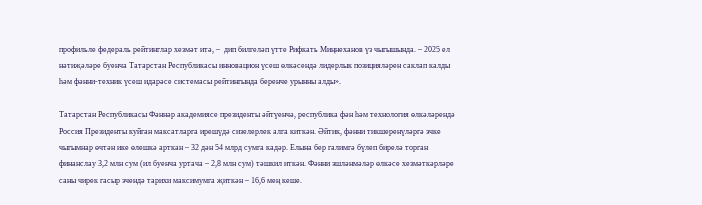профильле федераль рейтинглар хезмәт итә, –  дип билгеләп үтте Рифкать Миңнеханов үз чыгышында. – 2025 ел нәтиҗәләре буенча Татарстан Республикасы инновацион үсеш өлкәсендә лидерлык позицияләрен саклап калды һәм фәнни-техник үсеш идарәсе системасы рейтингында беренче урынны алды».

Татарстан Республикасы Фәннәр академиясе президенты әйтүенчә, республика фән һәм технология өлкәләрендә Россия Президенты куйган максатларга ирешүдә сизелерлек алга киткән. Әйтик, фәнни тикшеренүләргә эчке чыгымнар өчтән ике өлешкә арткан – 32 дән 54 млрд сумга кадәр. Елына бер галимгә бүлеп бирелә торган финанслау 3,2 млн сум (ил буенча уртача – 2,8 млн сум) тәшкил иткән. Фәнни эшләнмәләр өлкәсе хезмәткәрләре саны чирек гасыр эчендә тарихи максимумга җиткән – 16,6 мең кеше.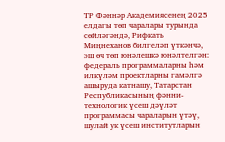ТР Фәннәр Академиясенең 2025 елдагы төп чаралары турында сөйләгәндә, Рифкать Миңнеханов билгеләп үткәнчә, эш өч төп юнәлешкә юнәлтелгән: федераль программаларны һәм илкүләм проектларны гамәлгә ашыруда катнашу, Татарстан Республикасының фәнни-технологик үсеш дәүләт программасы чараларын үтәү, шулай ук үсеш институтларын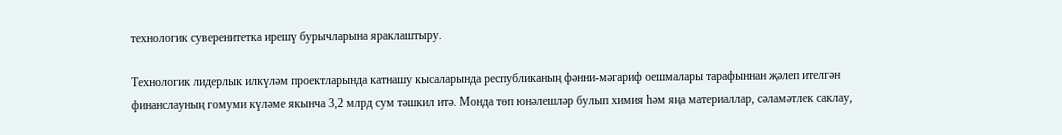технологик суверенитетка ирешү бурычларына яраклаштыру.

Технологик лидерлык илкүләм проектларында катнашу кысаларында республиканың фәнни-мәгариф оешмалары тарафыннан җәлеп ителгән финанслауның гомуми күләме якынча 3,2 млрд сум тәшкил итә. Монда төп юнәлешләр булып химия һәм яңа материаллар, сәламәтлек саклау,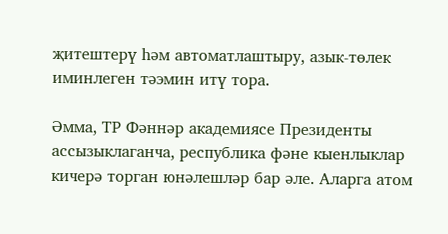җитештерү һәм автоматлаштыру, азык-төлек иминлеген тәэмин итү тора.

Әмма, ТР Фәннәр академиясе Президенты ассызыклаганча, республика фәне кыенлыклар кичерә торган юнәлешләр бар әле. Аларга атом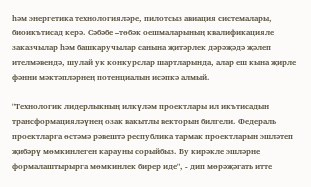һәм энергетика технологияләре, пилотсыз авиация системалары, биоикътисад керә. Сәбәбе –төбәк оешмаларының квалификацияле заказчылар һәм башкаручылар санына җитәрлек дәрәҗәдә җәлеп ителмәвендә, шулай ук конкурслар шартларында, алар еш кына җирле фәнни мәктәпләрнең потенциалын исәпкә алмый.

"Технологик лидерлыкның илкүләм проектлары ил икътисадын трансформацияләүнең озак вакытлы векторын билгели. Федераль проектларга өстәмә рәвештә республика тармак проектларын эшләтеп җибәрү мөмкинлеген карауны сорыйбыз. Бу кирәкле эшләрне формалаштырырга мөмкинлек бирер иде", - дип мөрәҗәгать итте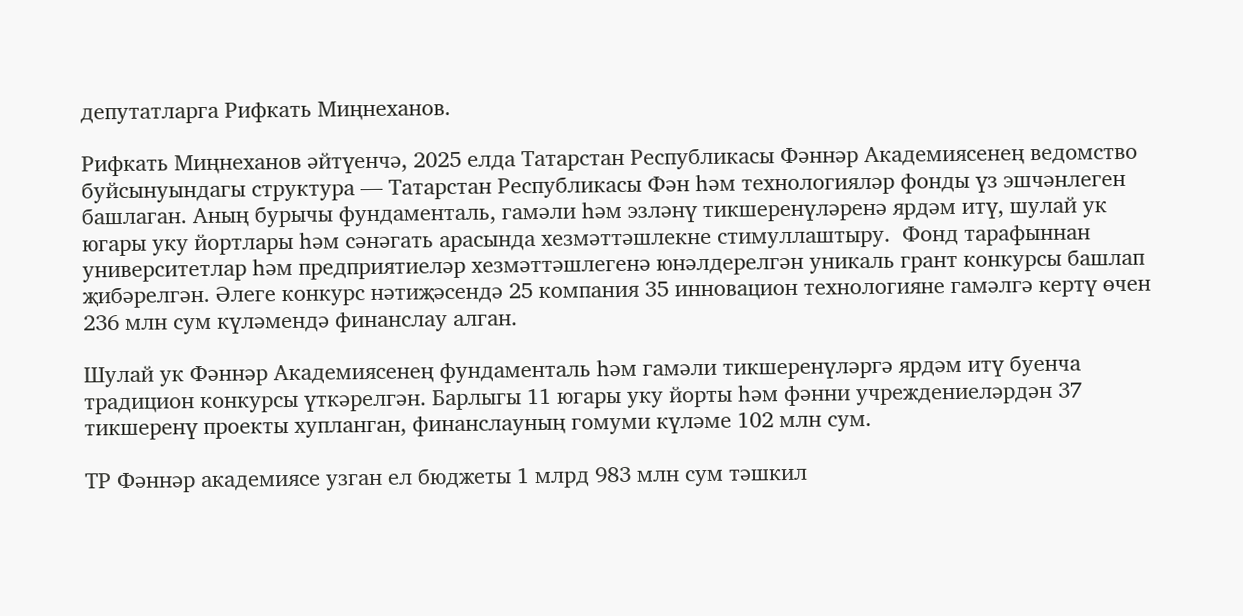депутатларга Рифкать Миңнеханов.

Рифкать Миңнеханов әйтүенчә, 2025 елда Татарстан Республикасы Фәннәр Академиясенең ведомство буйсынуындагы структура — Татарстан Республикасы Фән һәм технологияләр фонды үз эшчәнлеген башлаган. Аның бурычы фундаменталь, гамәли һәм эзләнү тикшеренүләренә ярдәм итү, шулай ук югары уку йортлары һәм сәнәгать арасында хезмәттәшлекне стимуллаштыру.  Фонд тарафыннан университетлар һәм предприятиеләр хезмәттәшлегенә юнәлдерелгән уникаль грант конкурсы башлап җибәрелгән. Әлеге конкурс нәтиҗәсендә 25 компания 35 инновацион технологияне гамәлгә кертү өчен 236 млн сум күләмендә финанслау алган.

Шулай ук Фәннәр Академиясенең фундаменталь һәм гамәли тикшеренүләргә ярдәм итү буенча традицион конкурсы үткәрелгән. Барлыгы 11 югары уку йорты һәм фәнни учреждениеләрдән 37 тикшеренү проекты хупланган, финанслауның гомуми күләме 102 млн сум.

ТР Фәннәр академиясе узган ел бюджеты 1 млрд 983 млн сум тәшкил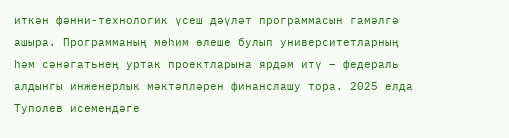иткән фәнни-технологик үсеш дәүләт программасын гамәлгә ашыра. Программаның мөһим өлеше булып университетларның һәм сәнәгатьнең уртак проектларына ярдәм итү – федераль алдынгы инженерлык мәктәпләрен финанслашу тора. 2025 елда Туполев исемендәге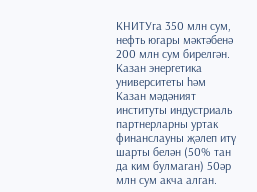КНИТУга 350 млн сум, нефть югары мәктәбенә  200 млн сум бирелгән. Казан энергетика университеты һәм Казан мәдәният институты индустриаль партнерларны уртак финанслауны җәлеп итү шарты белән (50% тан да ким булмаган) 50әр млн сум акча алган.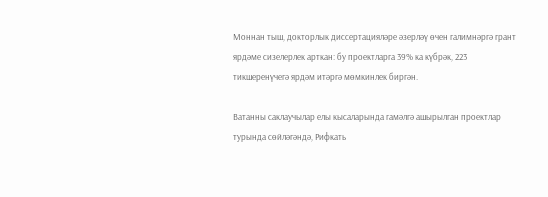Моннан тыш, докторлык диссертацияләре әзерләү өчен галимнәргә грант ярдәме сизелерлек арткан: бу проектларга 39% ка күбрәк, 223 тикшеренүчегә ярдәм итәргә мөмкинлек биргән.

Ватанны саклаучылар елы кысаларында гамәлгә ашырылган проектлар турында сөйләгәндә, Рифкать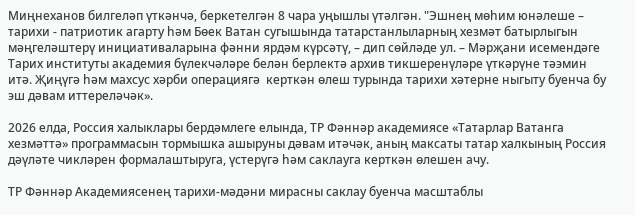Миңнеханов билгеләп үткәнчә, беркетелгән 8 чара уңышлы үтәлгән. "Эшнең мөһим юнәлеше – тарихи - патриотик агарту һәм Бөек Ватан сугышында татарстанлыларның хезмәт батырлыгын мәңгеләштерү инициативаларына фәнни ярдәм күрсәтү, – дип сөйләде ул. – Мәрҗани исемендәге Тарих институты академия бүлекчәләре белән берлектә архив тикшеренүләре үткәрүне тәэмин итә. Җиңүгә һәм махсус хәрби операциягә  керткән өлеш турында тарихи хәтерне ныгыту буенча бу эш дәвам иттереләчәк».

2026 елда, Россия халыклары бердәмлеге елында, ТР Фәннәр академиясе «Татарлар Ватанга хезмәттә» программасын тормышка ашыруны дәвам итәчәк, аның максаты татар халкының Россия дәүләте чикләрен формалаштыруга, үстерүгә һәм саклауга керткән өлешен ачу.

ТР Фәннәр Академиясенең тарихи-мәдәни мирасны саклау буенча масштаблы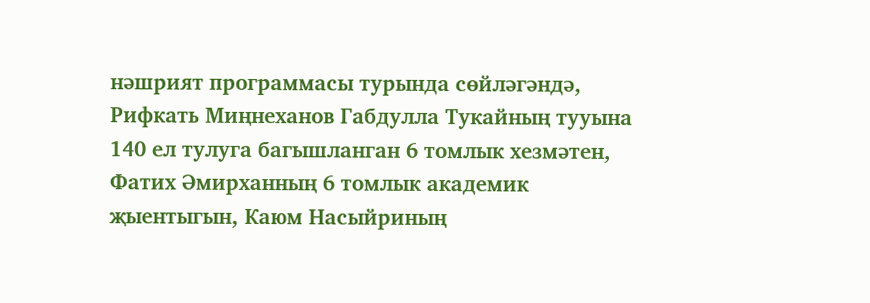нәшрият программасы турында сөйләгәндә, Рифкать Миңнеханов Габдулла Тукайның тууына 140 ел тулуга багышланган 6 томлык хезмәтен, Фатих Әмирханның 6 томлык академик җыентыгын, Каюм Насыйриның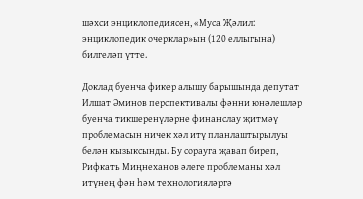шәхси энциклопедиясен, «Муса Җәлил: энциклопедик очерклар»ын (120 еллыгына) билгеләп үтте.

Доклад буенча фикер алышу барышында депутат Илшат Әминов перспективалы фәнни юнәлешләр буенча тикшеренүләрне финанслау җитмәү проблемасын ничек хәл итү планлаштырылуы белән кызыксынды. Бу сорауга җавап биреп, Рифкать Миңнеханов әлеге проблеманы хәл итүнең фән һәм технологияләргә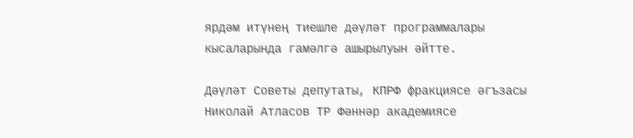ярдәм итүнең тиешле дәүләт программалары кысаларында гамәлгә ашырылуын әйтте.

Дәүләт Советы депутаты, КПРФ фракциясе әгъзасы Николай Атласов ТР Фәннәр академиясе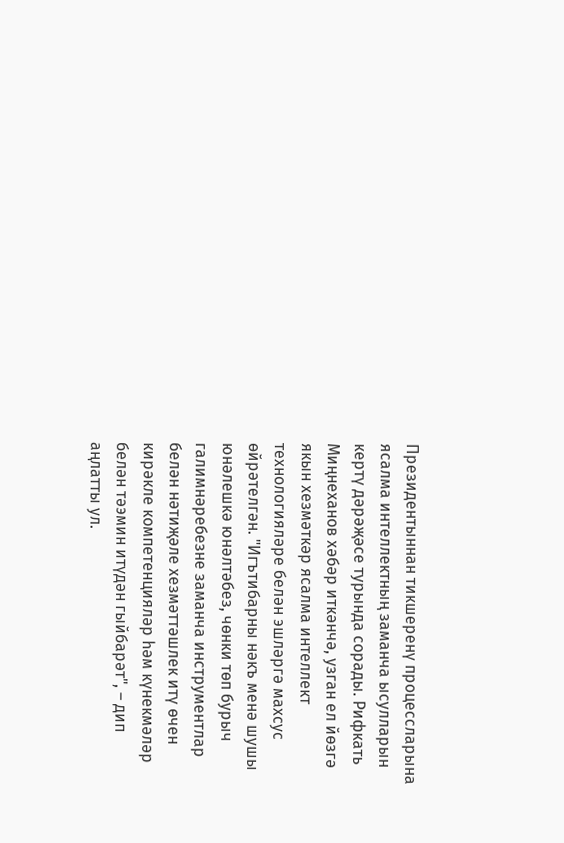Президентыннан тикшеренү процессларына ясалма интеллектның заманча ысулларын кертү дәрәҗәсе турында сорады. Рифкать Миңнеханов хәбәр иткәнчә, узган ел йөзгә якын хезмәткәр ясалма интеллект технологияләре белән эшләргә махсус өйрәтелгән. "Игътибарны нәкъ менә шушы юнәлешкә юнәлтәбез, чөнки төп бурыч галимнәребезне заманча инструментлар белән нәтиҗәле хезмәттәшлек итү өчен кирәкле компетенцияләр һәм күнекмәләр белән тәэмин итүдән гыйбарәт", – дип аңлатты ул.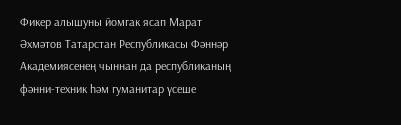Фикер алышуны йомгак ясап Марат Әхмәтов Татарстан Республикасы Фәннәр Академиясенең чыннан да республиканың фәнни-техник һәм гуманитар үсеше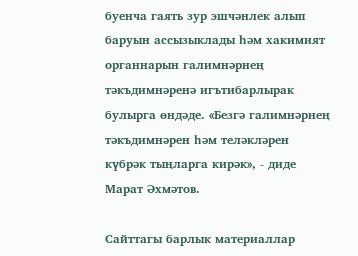буенча гаять зур эшчәнлек алып баруын ассызыклады һәм хакимият органнарын галимнәрнең тәкъдимнәренә игътибарлырак булырга өндәде. «Безгә галимнәрнең тәкъдимнәрен һәм теләкләрен күбрәк тыңларга кирәк», - диде Марат Әхмәтов.

Сайттагы барлык материаллар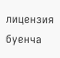лицензия буенча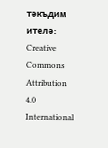тәкъдим ителә:
Creative Commons Attribution 4.0 International